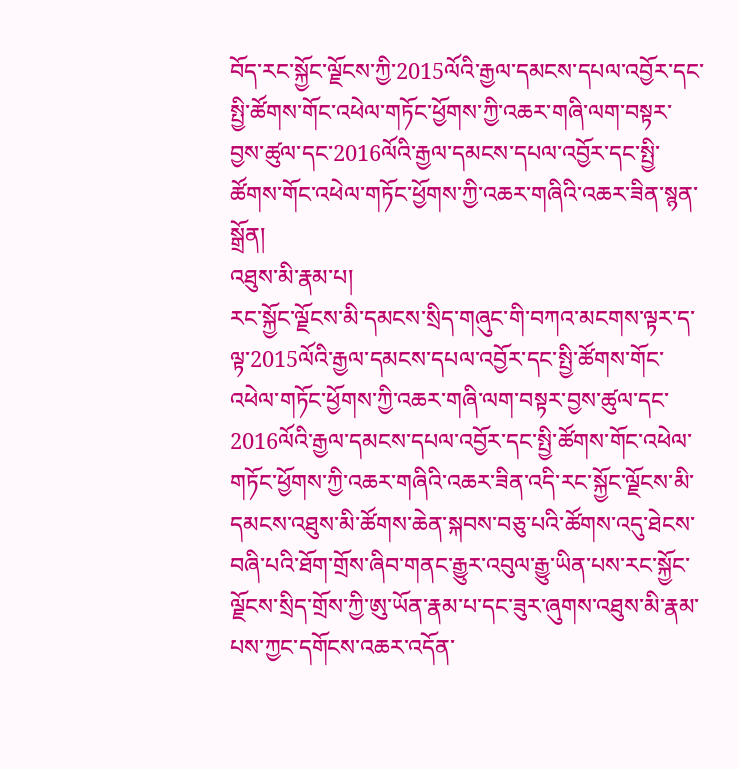བོད་རང་སྐྱོང་ལྗོངས་ཀྱི་2015ལོའི་རྒྱལ་དམངས་དཔལ་འབྱོར་དང་སྤྱི་ཚོགས་གོང་འཕེལ་གཏོང་ཕྱོགས་ཀྱི་འཆར་གཞི་ལག་བསྟར་བྱས་ཚུལ་དང་2016ལོའི་རྒྱལ་དམངས་དཔལ་འབྱོར་དང་སྤྱི་ཚོགས་གོང་འཕེལ་གཏོང་ཕྱོགས་ཀྱི་འཆར་གཞིའི་འཆར་ཟིན་སྙན་སྒྲོན།
འཐུས་མི་རྣམ་པ།
རང་སྐྱོང་ལྗོངས་མི་དམངས་སྲིད་གཞུང་གི་བཀའ་མངགས་ལྟར་ད་ལྟ་2015ལོའི་རྒྱལ་དམངས་དཔལ་འབྱོར་དང་སྤྱི་ཚོགས་གོང་འཕེལ་གཏོང་ཕྱོགས་ཀྱི་འཆར་གཞི་ལག་བསྟར་བྱས་ཚུལ་དང་2016ལོའི་རྒྱལ་དམངས་དཔལ་འབྱོར་དང་སྤྱི་ཚོགས་གོང་འཕེལ་གཏོང་ཕྱོགས་ཀྱི་འཆར་གཞིའི་འཆར་ཟིན་འདི་རང་སྐྱོང་ལྗོངས་མི་དམངས་འཐུས་མི་ཚོགས་ཆེན་སྐབས་བཅུ་པའི་ཚོགས་འདུ་ཐེངས་བཞི་པའི་ཐོག་གྲོས་ཞིབ་གནང་རྒྱུར་འབུལ་རྒྱུ་ཡིན་པས་རང་སྐྱོང་ལྗོངས་སྲིད་གྲོས་ཀྱི་ཨུ་ཡོན་རྣམ་པ་དང་ཟུར་ཞུགས་འཐུས་མི་རྣམ་པས་ཀྱང་དགོངས་འཆར་འདོན་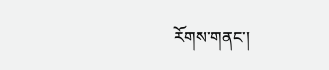རོགས་གནང་།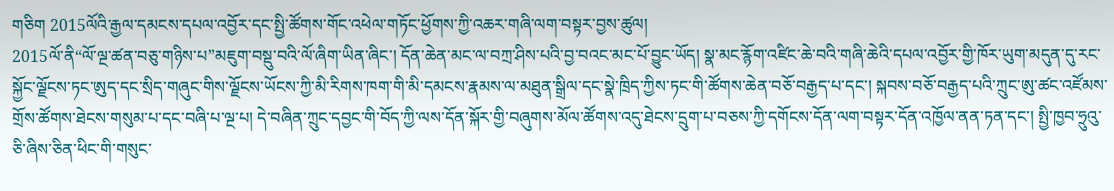གཅིག 2015ལོའི་རྒྱལ་དམངས་དཔལ་འབྱོར་དང་སྤྱི་ཚོགས་གོང་འཕེལ་གཏོང་ཕྱོགས་ཀྱི་འཆར་གཞི་ལག་བསྟར་བྱས་ཚུལ།
2015ལོ་ནི“ལོ་ལྔ་ཚན་བཅུ་གཉིས་པ”མཇུག་བསྡུ་བའི་ལོ་ཞིག་ཡིན་ཞིང་། དོན་ཆེན་མང་ལ་བཀྲ་ཤིས་པའི་བྱ་བའང་མང་པོ་བྱུང་ཡོད། སྣ་མང་རྙོག་འཛིང་ཆེ་བའི་གཞི་ཆེའི་དཔལ་འབྱོར་གྱི་ཁོར་ཡུག་མདུན་དུ་རང་སྐྱོང་ལྗོངས་ཏང་ཨུད་དང་སྲིད་གཞུང་གིས་ལྗོངས་ཡོངས་ཀྱི་མི་རིགས་ཁག་གི་མི་དམངས་རྣམས་ལ་མཐུན་སྒྲིལ་དང་སྣེ་ཁྲིད་ཀྱིས་ཏང་གི་ཚོགས་ཆེན་བཅོ་བརྒྱད་པ་དང་། སྐབས་བཅོ་བརྒྱད་པའི་ཀྲུང་ཨུ་ཚང་འཛོམས་གྲོས་ཚོགས་ཐེངས་གསུམ་པ་དང་བཞི་པ་ལྔ་པ། དེ་བཞིན་ཀྲུང་དབྱང་གི་བོད་ཀྱི་ལས་དོན་སྐོར་གྱི་བཞུགས་མོལ་ཚོགས་འདུ་ཐེངས་དྲུག་པ་བཅས་ཀྱི་དགོངས་དོན་ལག་བསྟར་དོན་འཁྱོལ་ནན་ཏན་དང་། སྤྱི་ཁྱབ་ཧྲུའུ་ཅི་ཞིས་ཅིན་ཕིང་གི་གསུང་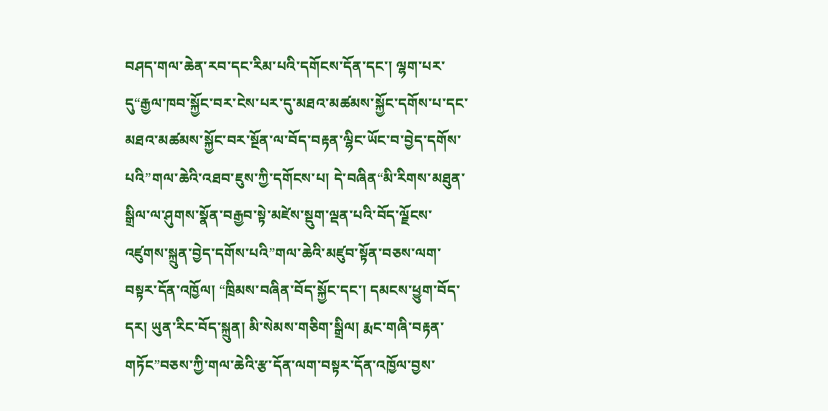བཤད་གལ་ཆེན་རབ་དང་རིམ་པའི་དགོངས་དོན་དང་། ལྷག་པར་དུ“རྒྱལ་ཁབ་སྐྱོང་བར་ངེས་པར་དུ་མཐའ་མཚམས་སྐྱོང་དགོས་པ་དང་མཐའ་མཚམས་སྐྱོང་བར་སྔོན་ལ་བོད་བརྟན་ལྷིང་ཡོང་བ་བྱེད་དགོས་པའི”གལ་ཆེའི་འཐབ་ཇུས་ཀྱི་དགོངས་པ། དེ་བཞིན“མི་རིགས་མཐུན་སྒྲིལ་ལ་ཤུགས་སྣོན་བརྒྱབ་སྟེ་མཛེས་སྡུག་ལྡན་པའི་བོད་ལྗོངས་འཛུགས་སྐྲུན་བྱེད་དགོས་པའི”གལ་ཆེའི་མཛུབ་སྟོན་བཅས་ལག་བསྟར་དོན་འཁྱོལ། “ཁྲིམས་བཞིན་བོད་སྐྱོང་དང་། དམངས་ཕྱུག་བོད་དར། ཡུན་རིང་བོད་སྐྲུན། མི་སེམས་གཅིག་སྒྲིལ། རྨང་གཞི་བརྟན་གཏོང”བཅས་ཀྱི་གལ་ཆེའི་རྩ་དོན་ལག་བསྟར་དོན་འཁྱོལ་བྱས་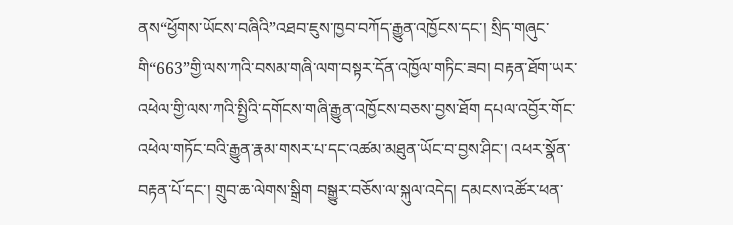ནས“ཕྱོགས་ཡོངས་བཞིའི”འཐབ་ཇུས་ཁྱབ་བཀོད་རྒྱུན་འཁྱོངས་དང་། སྲིད་གཞུང་གི“663”གྱི་ལས་ཀའི་བསམ་གཞི་ལག་བསྟར་དོན་འཁྱོལ་གཏིང་ཟབ། བརྟན་ཐོག་ཡར་འཕེལ་གྱི་ལས་ཀའི་སྤྱིའི་དགོངས་གཞི་རྒྱུན་འཁྱོངས་བཅས་བྱས་ཐོག དཔལ་འབྱོར་གོང་འཕེལ་གཏོང་བའི་རྒྱུན་རྣམ་གསར་པ་དང་འཚམ་མཐུན་ཡོང་བ་བྱས་ཤིང་། འཕར་སྣོན་བརྟན་པོ་དང་། གྲུབ་ཆ་ལེགས་སྒྲིག བསྒྱུར་བཅོས་ལ་སྐུལ་འདེད། དམངས་འཚོར་ཕན་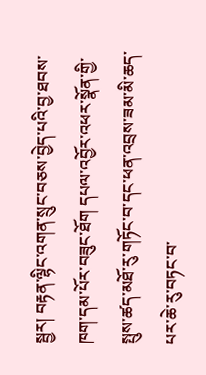སྦྱར། བརྟན་ལྷིང་འགན་སྲུང་བཅས་བྱེད་པའི་བྱ་ཐབས་ཁག་དམ་པོར་བཟུང་ཐོག དཔལ་འབྱོར་འཕར་སྣོན་གྱི་སྤུས་ཚད་མཐོ་རུ་གཏོང་བ་དང་ཕན་འབྲས་ཟམ་མི་ཆད་པར་ཆེ་རུ་བཏང་བ་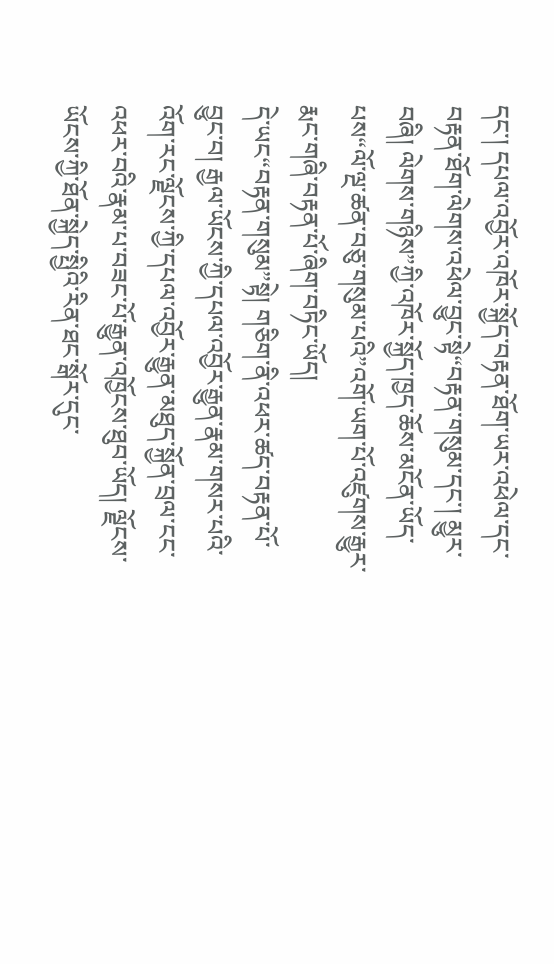དང་། དཔལ་འབྱོར་འཁོར་སྐྱོད་བརྟན་ཐོག་ཡར་འཕེལ་དང་བརྟན་ཐོག་ལེགས་འཕེལ་བྱུང་སྟེ“བརྟན་གསུམ་དང་། མྱུར་བཞི། ལེགས་གཉིས”ཀྱི་འཁོར་སྐྱོད་ཁྱད་ཆོས་མངོན་ཡོད་པས“ལོ་ལྔ་ཚན་བཅུ་གསུམ་པའི”འགོ་ཡག་པོ་འཛུགས་རྒྱུར་རྨང་གཞི་བརྟན་པོ་ཞིག་བཏིང་ཡོད།
དེ་ཡང“བརྟན་གསུམ”སྟེ། གཅིག་ནི་འཕར་ཚད་བརྟན་པོ་བྱུང་བ། རྒྱལ་ཡོངས་ཀྱི་དཔལ་འབྱོར་རྒྱུན་རྣམ་གསར་པའི་འོག་རང་ལྗོངས་ཀྱི་དཔལ་འབྱོར་རྒྱུན་མཐུད་སྐྱོན་བྲལ་ངང་འཕར་བའི་རྣམ་པ་བཟང་པོ་རྒྱུན་འཁྱོངས་ཐུབ་ཡོད། ལྗོངས་ཡོངས་ཀྱི་ཐོན་སྐྱེད་སྤྱིའི་རིན་ཐང་སྒོར་དུང་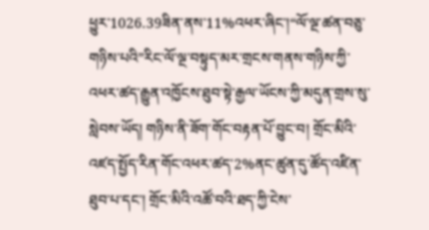ཕྱུར་1026.39ཟིན་ནས་11%འཕར་ཞིང་།“ལོ་ལྔ་ཚན་བཅུ་གཉིས་པའི”རིང་ལོ་ལྔ་བསྟུད་མར་གྲངས་གནས་གཉིས་ཀྱི་འཕར་ཚད་རྒྱུན་འཁྱོངས་ཐུབ་སྟེ་རྒྱལ་ཡོངས་ཀྱི་མདུན་གྲས་སུ་སླེབས་ཡོད། གཉིས་ནི་ཟོག་གོང་བརྟན་པོ་བྱུང་བ། གྲོང་མིའི་འཛད་སྤྱོད་རིན་གོང་འཕར་ཚད་2%ནང་ཚུན་དུ་ཚོད་འཛིན་ཐུབ་པ་དང་། གྲོང་མིའི་འཚོ་བའི་ཐད་ཀྱི་ངེས་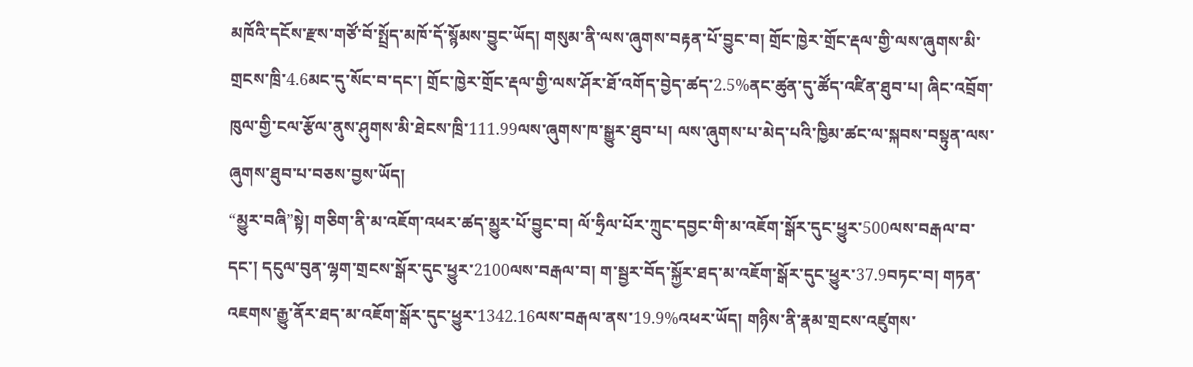མཁོའི་དངོས་རྫས་གཙོ་བོ་སྤྲོད་མཁོ་དོ་སྙོམས་བྱུང་ཡོད། གསུམ་ནི་ལས་ཞུགས་བརྟན་པོ་བྱུང་བ། གྲོང་ཁྱེར་གྲོང་རྡལ་གྱི་ལས་ཞུགས་མི་གྲངས་ཁྲི་4.6མང་དུ་སོང་བ་དང་། གྲོང་ཁྱེར་གྲོང་རྡལ་གྱི་ལས་ཤོར་ཐོ་འགོད་བྱེད་ཚད་2.5%ནང་ཚུན་དུ་ཚོད་འཛིན་ཐུབ་པ། ཞིང་འབྲོག་ཁུལ་གྱི་ངལ་རྩོལ་ནུས་ཤུགས་མི་ཐེངས་ཁྲི་111.99ལས་ཞུགས་ཁ་སྒྱུར་ཐུབ་པ། ལས་ཞུགས་པ་མེད་པའི་ཁྱིམ་ཚང་ལ་སྐབས་བསྟུན་ལས་ཞུགས་ཐུབ་པ་བཅས་བྱས་ཡོད།
“མྱུར་བཞི”སྟེ། གཅིག་ནི་མ་འཇོག་འཕར་ཚད་མྱུར་པོ་བྱུང་བ། ལོ་ཧྲིལ་པོར་ཀྲུང་དབྱང་གི་མ་འཇོག་སྒོར་དུང་ཕྱུར་500ལས་བརྒལ་བ་དང་། དངུལ་བུན་ལྷག་གྲངས་སྒོར་དུང་ཕྱུར་2100ལས་བརྒལ་བ། ག་སྦྱར་བོད་སྐྱོར་ཐད་མ་འཇོག་སྒོར་དུང་ཕྱུར་37.9བཏང་བ། གཏན་འཇགས་རྒྱུ་ནོར་ཐད་མ་འཇོག་སྒོར་དུང་ཕྱུར་1342.16ལས་བརྒལ་ནས་19.9%འཕར་ཡོད། གཉིས་ནི་རྣམ་གྲངས་འཛུགས་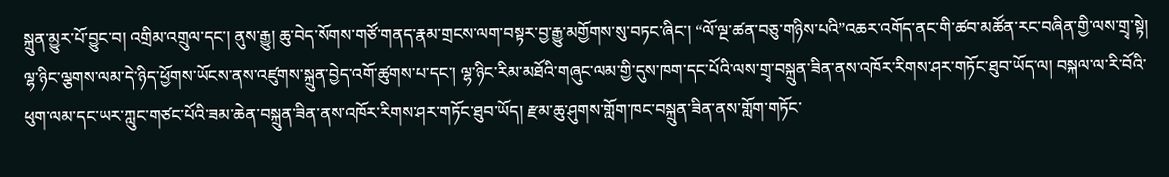སྐྲུན་མྱུར་པོ་བྱུང་བ། འགྲིམ་འགྲུལ་དང་། ནུས་རྒྱུ། ཆུ་བེད་སོགས་གཙོ་གནད་རྣམ་གྲངས་ལག་བསྟར་བྱ་རྒྱུ་མགྱོགས་སུ་བཏང་ཞིང་། “ལོ་ལྔ་ཚན་བཅུ་གཉིས་པའི”འཆར་འགོད་ནང་གི་ཚབ་མཚོན་རང་བཞིན་གྱི་ལས་གྲྭ་སྟེ། ལྷ་ཉིང་ལྕགས་ལམ་དེ་ཉིད་ཕྱོགས་ཡོངས་ནས་འཛུགས་སྐྲུན་བྱེད་འགོ་ཚུགས་པ་དང་། ལྷ་ཉིང་རིམ་མཐོའི་གཞུང་ལམ་གྱི་དུས་ཁག་དང་པོའི་ལས་གྲྭ་བསྐྲུན་ཟིན་ནས་འཁོར་རིགས་ཤར་གཏོང་ཐུབ་ཡོད་ལ། བསྐལ་ལ་རི་བོའི་ཕུག་ལམ་དང་ཡར་ཀླུང་གཙང་པོའི་ཟམ་ཆེན་བསྐྲུན་ཟིན་ནས་འཁོར་རིགས་ཤར་གཏོང་ཐུབ་ཡོད། རྫམ་ཆུ་ཤུགས་གློག་ཁང་བསྐྲུན་ཟིན་ནས་གློག་གཏོང་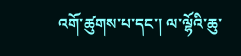འགོ་ཚུགས་པ་དང་། ལ་ལྷོའི་ཆུ་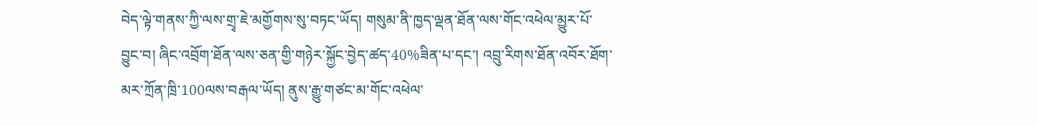བེད་ལྟེ་གནས་ཀྱི་ལས་གྲྭ་ཇེ་མགྱོགས་སུ་བཏང་ཡོད། གསུམ་ནི་ཁྱད་ལྡན་ཐོན་ལས་གོང་འཕེལ་མྱུར་པོ་བྱུང་བ། ཞིང་འབྲོག་ཐོན་ལས་ཅན་གྱི་གཉེར་སྐྱོང་བྱེད་ཚད་40%ཟིན་པ་དང་། འབྲུ་རིགས་ཐོན་འབོར་ཐོག་མར་ཀྲོན་ཁྲི་100ལས་བརྒལ་ཡོད། ནུས་རྒྱུ་གཙང་མ་གོང་འཕེལ་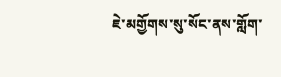ཇེ་མགྱོགས་སུ་སོང་ནས་གློག་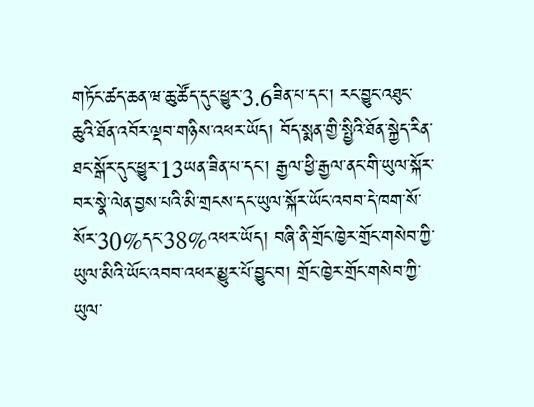གཏོང་ཚད་ཆན་ཝ་ཆུ་ཚོད་དུང་ཕྱུར་3.6ཟིན་པ་དང་། རང་བྱུང་འཐུང་ཆུའི་ཐོན་འབོར་ལྡབ་གཉིས་འཕར་ཡོད། བོད་སྨན་གྱི་སྤྱིའི་ཐོན་སྐྱེད་རིན་ཐང་སྒོར་དུང་ཕྱུར་13ཡན་ཟིན་པ་དང་། རྒྱལ་ཕྱི་རྒྱལ་ནང་གི་ཡུལ་སྐོར་བར་སྣེ་ལེན་བྱས་པའི་མི་གྲངས་དང་ཡུལ་སྐོར་ཡོང་འབབ་དེ་ཁག་སོ་སོར་30%དང་38%འཕར་ཡོད། བཞི་ནི་གྲོང་ཁྱེར་གྲོང་གསེབ་ཀྱི་ཡུལ་མིའི་ཡོང་འབབ་འཕར་མྱུར་པོ་བྱུང་བ། གྲོང་ཁྱེར་གྲོང་གསེབ་ཀྱི་ཡུལ་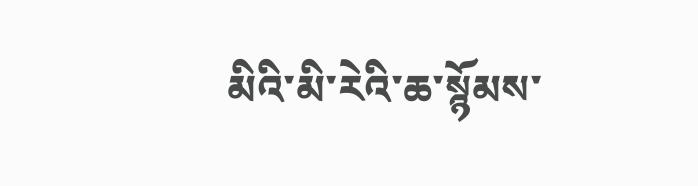མིའི་མི་རེའི་ཆ་སྙོམས་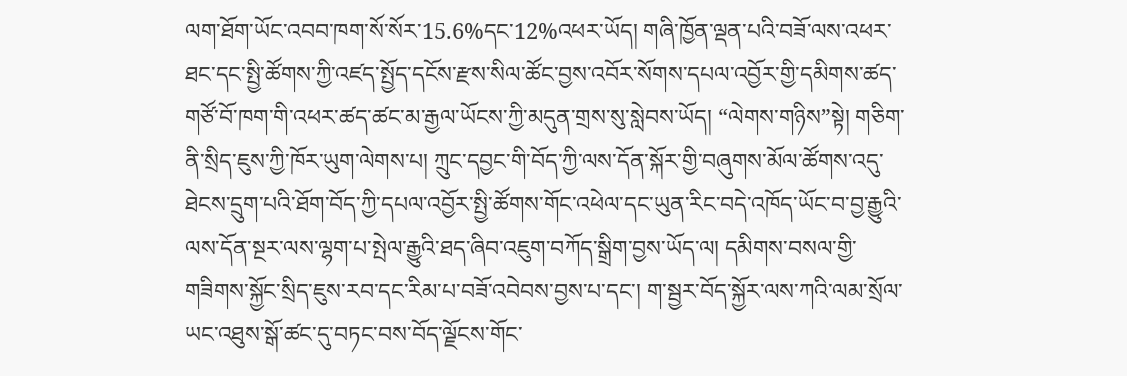ལག་ཐོག་ཡོང་འབབ་ཁག་སོ་སོར་15.6%དང་12%འཕར་ཡོད། གཞི་ཁྱོན་ལྡན་པའི་བཟོ་ལས་འཕར་ཐང་དང་སྤྱི་ཚོགས་ཀྱི་འཛད་སྤྱོད་དངོས་རྫས་སིལ་ཚོང་བྱས་འབོར་སོགས་དཔལ་འབྱོར་གྱི་དམིགས་ཚད་གཙོ་བོ་ཁག་གི་འཕར་ཚད་ཚང་མ་རྒྱལ་ཡོངས་ཀྱི་མདུན་གྲས་སུ་སླེབས་ཡོད། “ལེགས་གཉིས”སྟེ། གཅིག་ནི་སྲིད་ཇུས་ཀྱི་ཁོར་ཡུག་ལེགས་པ། ཀྲུང་དབྱང་གི་བོད་ཀྱི་ལས་དོན་སྐོར་གྱི་བཞུགས་མོལ་ཚོགས་འདུ་ཐེངས་དྲུག་པའི་ཐོག་བོད་ཀྱི་དཔལ་འབྱོར་སྤྱི་ཚོགས་གོང་འཕེལ་དང་ཡུན་རིང་བདེ་འཁོད་ཡོང་བ་བྱ་རྒྱུའི་ལས་དོན་སྔར་ལས་ལྷག་པ་སྤེལ་རྒྱུའི་ཐད་ཞིབ་འཇུག་བཀོད་སྒྲིག་བྱས་ཡོད་ལ། དམིགས་བསལ་གྱི་གཟིགས་སྐྱོང་སྲིད་ཇུས་རབ་དང་རིམ་པ་བཟོ་འབེབས་བྱས་པ་དང་། ག་སྦྱར་བོད་སྐྱོར་ལས་ཀའི་ལམ་སྲོལ་ཡང་འཐུས་སྒོ་ཚང་དུ་བཏང་བས་བོད་ལྗོངས་གོང་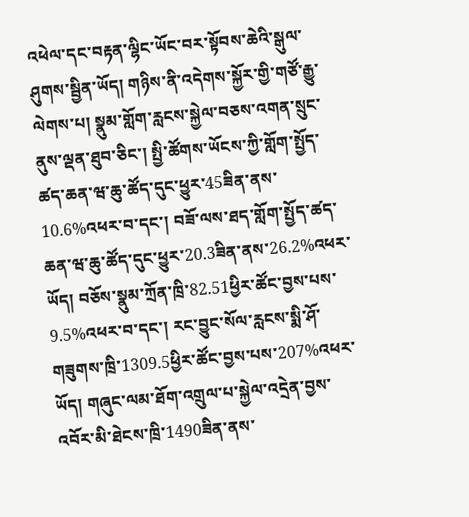འཕེལ་དང་བརྟན་ལྷིང་ཡོང་བར་སྟོབས་ཆེའི་སྒུལ་ཤུགས་སྦྱིན་ཡོད། གཉིས་ནི་འདེགས་སྐྱོར་གྱི་གཙོ་རྒྱུ་ལེགས་པ། སྣུམ་གློག་རླངས་སྐྱེལ་བཅས་འགན་སྲུང་ནུས་ལྡན་ཐུབ་ཅིང་། སྤྱི་ཚོགས་ཡོངས་ཀྱི་གློག་སྤྱོད་ཚད་ཆན་ཝ་ཆུ་ཚོད་དུང་ཕྱུར་45ཟིན་ནས་10.6%འཕར་བ་དང་། བཟོ་ལས་ཐད་གློག་སྤྱོད་ཚད་ཆན་ཝ་ཆུ་ཚོད་དུང་ཕྱུར་20.3ཟིན་ནས་26.2%འཕར་ཡོད། བཅོས་སྣུམ་ཀྲོན་ཁྲི་82.51ཕྱིར་ཚོང་བྱས་པས་9.5%འཕར་བ་དང་། རང་བྱུང་སོལ་རླངས་སྨི་ཤོ་གཟུགས་ཁྲི་1309.5ཕྱིར་ཚོང་བྱས་པས་207%འཕར་ཡོད། གཞུང་ལམ་ཐོག་འགྲུལ་པ་སྐྱེལ་འདྲེན་བྱས་འབོར་མི་ཐེངས་ཁྲི་1490ཟིན་ནས་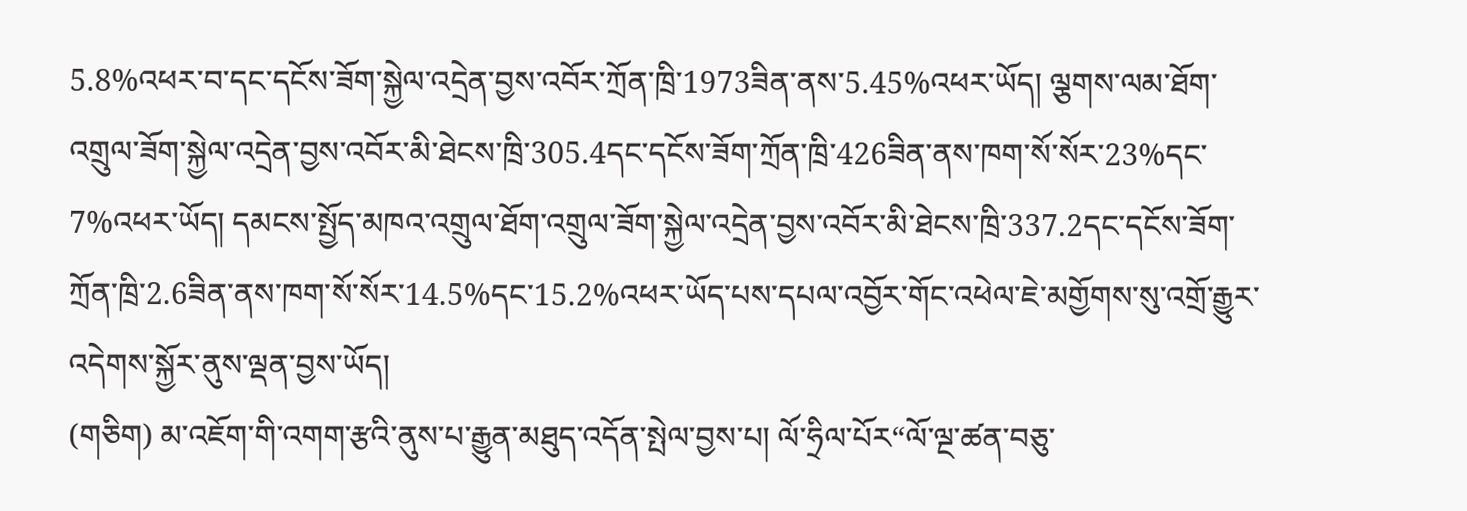5.8%འཕར་བ་དང་དངོས་ཟོག་སྐྱེལ་འདྲེན་བྱས་འབོར་ཀྲོན་ཁྲི་1973ཟིན་ནས་5.45%འཕར་ཡོད། ལྕགས་ལམ་ཐོག་འགྲུལ་ཟོག་སྐྱེལ་འདྲེན་བྱས་འབོར་མི་ཐེངས་ཁྲི་305.4དང་དངོས་ཟོག་ཀྲོན་ཁྲི་426ཟིན་ནས་ཁག་སོ་སོར་23%དང་7%འཕར་ཡོད། དམངས་སྤྱོད་མཁའ་འགྲུལ་ཐོག་འགྲུལ་ཟོག་སྐྱེལ་འདྲེན་བྱས་འབོར་མི་ཐེངས་ཁྲི་337.2དང་དངོས་ཟོག་ཀྲོན་ཁྲི་2.6ཟིན་ནས་ཁག་སོ་སོར་14.5%དང་15.2%འཕར་ཡོད་པས་དཔལ་འབྱོར་གོང་འཕེལ་ཇེ་མགྱོགས་སུ་འགྲོ་རྒྱུར་འདེགས་སྐྱོར་ནུས་ལྡན་བྱས་ཡོད།
(གཅིག) མ་འཇོག་གི་འགག་རྩའི་ནུས་པ་རྒྱུན་མཐུད་འདོན་སྤེལ་བྱས་པ། ལོ་ཧྲིལ་པོར“ལོ་ལྔ་ཚན་བཅུ་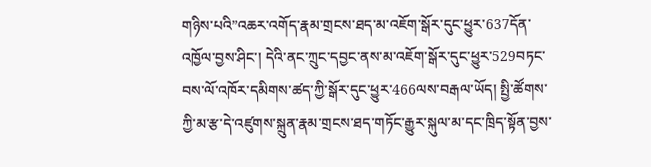གཉིས་པའི”འཆར་འགོད་རྣམ་གྲངས་ཐད་མ་འཇོག་སྒོར་དུང་ཕྱུར་637དོན་འཁྱོལ་བྱས་ཤིང་། དེའི་ནང་ཀྲུང་དབྱང་ནས་མ་འཇོག་སྒོར་དུང་ཕྱུར་529བཏང་བས་ལོ་འཁོར་དམིགས་ཚད་ཀྱི་སྒོར་དུང་ཕྱུར་466ལས་བརྒལ་ཡོད། སྤྱི་ཚོགས་ཀྱི་མ་རྩ་དེ་འཛུགས་སྐྲུན་རྣམ་གྲངས་ཐད་གཏོང་རྒྱུར་སྐུལ་མ་དང་ཁྲིད་སྟོན་བྱས་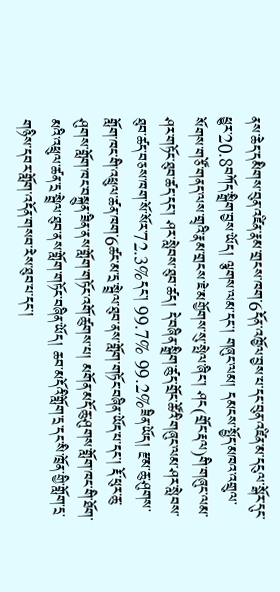ནས་ཆེད་དམིགས་བུན་འཛིན་རྣམ་གྲངས་ཁག་6དོན་འཁྱོལ་བྱས་པ་དང་བུན་འཛིན་མ་དངུལ་སྒོར་དུང་ཕྱུར་20.8བཀོད་སྒྲིག་བྱས་ཡོད། ལྕགས་ལམ་དང་། གཞུང་ལམ། དམངས་སྤྱོད་མཁའ་འགྲུལ་སོགས་གཙོ་གནད་ལས་གྲྭའི་རྣམ་གྲངས་ཇེ་མགྱོགས་སུ་སྤེལ་ཞིང་། ཤང(གྲོང་རྡལ)གི་གཞུང་ལམ་ཤར་གཏོང་ཐུབ་ཚད་དང་། ཤར་སླེབས་ཐུབ་ཚད། དེ་བཞིན་སྒྲིག་ཚུད་གྲོང་ཚོའི་གཞུང་ལམ་ཤར་སླེབས་ཐུབ་ཚད་བཅས་ཁག་སོ་སོར་72.3%དང་། 99.7% 99.2%ཟིན་ཡོད། རྫམ་ཆུ་ཤུགས་གློག་ཁང་གི་འཕྲུལ་ཚན་ཁག་6ཚང་མ་དྲ་སྦྲེལ་ཐུབ་ནས་གློག་གཏོང་བཞིན་ཡོད་པ་དང་། རྡོ་ཕུར་ཆུ་ཤུགས་གློག་ཁང་བསྐྲུན་ཟིན་ནས་གློག་གཏོང་འགོ་ཚུགས་པ། མགོན་མདོ་ཆུ་ཤུགས་གློག་ཁང་གི་ཐོག་མའི་འཕྲུལ་ཚན་དྲ་སྦྲེལ་ཐུབ་ནས་གློག་གཏོང་བཞིན་ཡོད། ཆབ་མདོའི་གློག་དྲ་དང་སི་ཁྲོན་གྱི་གློག་དྲ་གཉིས་དབར་གློག་འདོན་གསབ་རེས་ཐུབ་པ་དང་།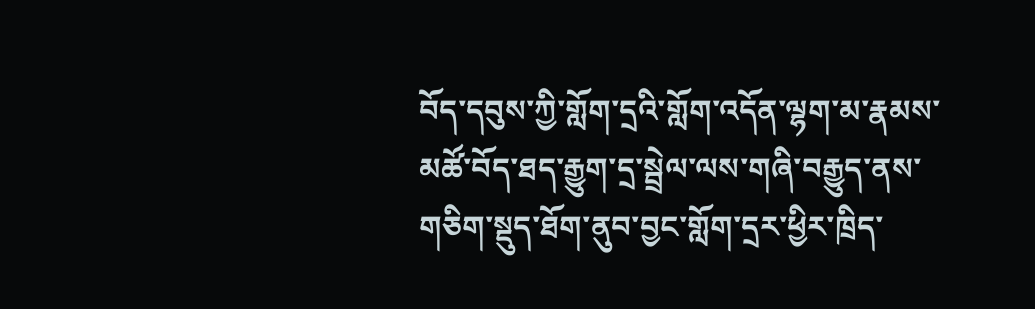བོད་དབུས་ཀྱི་གློག་དྲའི་གློག་འདོན་ལྷག་མ་རྣམས་མཚོ་བོད་ཐད་རྒྱུག་དྲ་སྦྲེལ་ལས་གཞི་བརྒྱུད་ནས་གཅིག་སྡུད་ཐོག་ནུབ་བྱང་གློག་དྲར་ཕྱིར་ཁྲིད་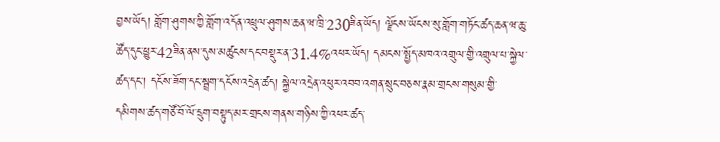བྱས་ཡོད། གློག་ཤུགས་ཀྱི་གློག་འདོན་འཕྲུལ་ཤུགས་ཆན་ཝ་ཁྲི་230ཟིན་ཡོད། ལྗོངས་ཡོངས་སུ་གློག་གཏོང་ཚད་ཆན་ཝ་ཆུ་ཚོད་དུང་ཕྱུར་42ཟིན་ནས་དུས་མཚུངས་དང་བསྡུར་ན་31.4%འཕར་ཡོད། དམངས་སྤྱོད་མཁའ་འགྲུལ་གྱི་འགྲུལ་པ་སྐྱེལ་ཚད་དང་། དངོས་ཟོག་དང་སྦྲག་དངོས་འདྲེན་ཚད། སྐྱེལ་འདྲེན་འཕུར་འབབ་འགན་སྲུང་བཅས་རྣམ་གྲངས་གསུམ་གྱི་དམིགས་ཚད་གཙོ་བོ་ལོ་དྲུག་བསྟུད་མར་གྲངས་གནས་གཉིས་ཀྱི་འཕར་ཚད་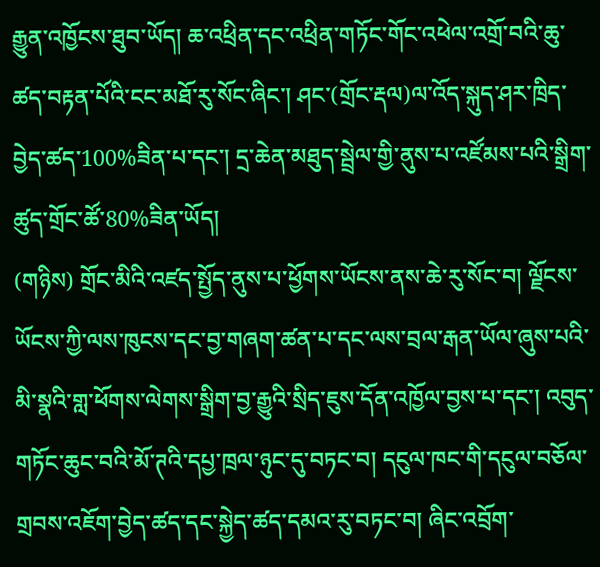རྒྱུན་འཁྱོངས་ཐུབ་ཡོད། ཆ་འཕྲིན་དང་འཕྲིན་གཏོང་གོང་འཕེལ་འགྲོ་བའི་ཆུ་ཚད་བརྟན་པོའི་ངང་མཐོ་རུ་སོང་ཞིང་། ཤང་(གྲོང་རྡལ)ལ་འོད་སྐུད་ཤར་ཁྲིད་བྱེད་ཚད་100%ཟིན་པ་དང་། དྲ་ཆེན་མཐུད་སྦྲེལ་གྱི་ནུས་པ་འཛོམས་པའི་སྒྲིག་ཚུད་གྲོང་ཚོ་80%ཟིན་ཡོད།
(གཉིས) གྲོང་མིའི་འཛད་སྤྱོད་ནུས་པ་ཕྱོགས་ཡོངས་ནས་ཆེ་རུ་སོང་བ། ལྗོངས་ཡོངས་ཀྱི་ལས་ཁུངས་དང་བྱ་གཞག་ཚན་པ་དང་ལས་བྲལ་རྒན་ཡོལ་ཞུས་པའི་མི་སྣའི་གླ་ཕོགས་ལེགས་སྒྲིག་བྱ་རྒྱུའི་སྲིད་ཇུས་དོན་འཁྱོལ་བྱས་པ་དང་། འབུད་གཏོང་ཆུང་བའི་མོ་ཊའི་དཔྱ་ཁྲལ་ཉུང་དུ་བཏང་བ། དངུལ་ཁང་གི་དངུལ་བཅོལ་གྲབས་འཇོག་བྱེད་ཚད་དང་སྐྱེད་ཚད་དམའ་རུ་བཏང་བ། ཞིང་འབྲོག་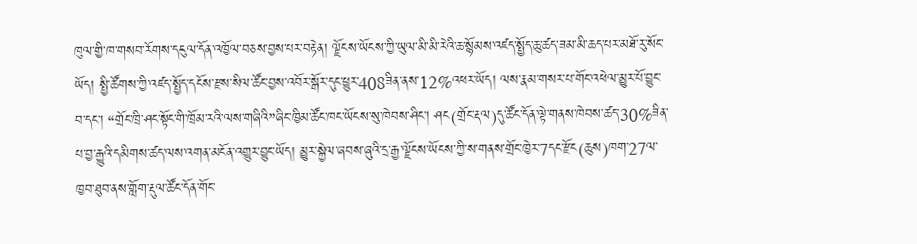ཁུལ་གྱི་ཁ་གསབ་རོགས་དངུལ་དོན་འཁྱོལ་བཅས་བྱས་པར་བརྟེན། ལྗོངས་ཡོངས་ཀྱི་ཡུལ་མི་མི་རེའི་ཆ་སྙོམས་འཛད་སྤྱོད་ཆུ་ཚད་ཟམ་མི་ཆད་པར་མཐོ་རུ་སོང་ཡོད། སྤྱི་ཚོགས་ཀྱི་འཛད་སྤྱོད་དངོས་རྫས་སིལ་ཚོང་བྱས་འབོར་སྒོར་དུང་ཕྱུར་408ཟིན་ནས་12%འཕར་ཡོད། ལས་རྣམ་གསར་པ་གོང་འཕེལ་མྱུར་པོ་བྱུང་བ་དང་། “གྲོང་ཁྲི་ཤང་སྟོང་གི་ཁྲོམ་རའི་ལས་གཞིའི”ཞིང་ཁྱིམ་ཚོང་ཁང་ཡོངས་སུ་ཁེབས་ཤིང་། ཤང(གྲོང་རྡལ)དུ་ཚོང་དོན་ལྟེ་གནས་ཁེབས་ཚད་30%ཟིན་པ་བྱ་རྒྱུའི་དམིགས་ཚད་ལས་འགན་མངོན་འགྱུར་བྱུང་ཡོད། མྱུར་སྐྱེལ་ཞབས་ཞུའི་དྲ་རྒྱ་ལྗོངས་ཡོངས་ཀྱི་ས་གནས་གྲོང་ཁྱེར་7དང་རྫོང(ཆུས)ཁག་27ལ་ཁྱབ་ཐུབ་ནས་གློག་རྡུལ་ཚོང་དོན་གོང་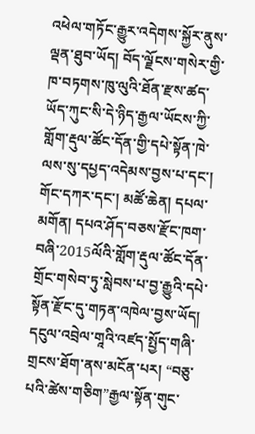འཕེལ་གཏོང་རྒྱུར་འདེགས་སྐྱོར་ནུས་ལྡན་ཐུབ་ཡོད། བོད་ལྗོངས་གསེར་གྱི་ཁ་བཏགས་ཁུ་ལུའི་ཐོན་རྫས་ཚད་ཡོད་ཀུང་སི་དེ་ཉིད་རྒྱལ་ཡོངས་ཀྱི་གློག་རྡུལ་ཚོང་དོན་གྱི་དཔེ་སྟོན་ཁེ་ལས་སུ་དཔྱད་འདེམས་བྱས་པ་དང་། གོང་དཀར་དང་། མཚོ་ཆེན། དཔལ་མགོན། དཔའ་ཤོད་བཅས་རྫོང་ཁག་བཞི་2015ལོའི་གློག་རྡུལ་ཚོང་དོན་གྲོང་གསེབ་ཏུ་སླེབས་པ་བྱ་རྒྱུའི་དཔེ་སྟོན་རྫོང་དུ་གཏན་འཁེལ་བྱས་ཡོད། དངུལ་འབྲེལ་གཱའི་འཛད་སྤྱོད་གཞི་གྲངས་ཐོག་ནས་མངོན་པར། “བཅུ་པའི་ཚེས་གཅིག”རྒྱལ་སྟོན་གུང་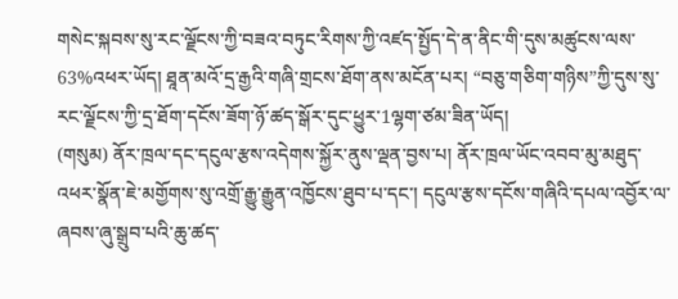གསེང་སྐབས་སུ་རང་ལྗོངས་ཀྱི་བཟའ་བཏུང་རིགས་ཀྱི་འཛད་སྤྱོད་དེ་ན་ནིང་གི་དུས་མཚུངས་ལས་63%འཕར་ཡོད། ཐཱན་མའོ་དྲ་རྒྱའི་གཞི་གྲངས་ཐོག་ནས་མངོན་པར། “བཅུ་གཅིག་གཉིས”ཀྱི་དུས་སུ་རང་ལྗོངས་ཀྱི་དྲ་ཐོག་དངོས་ཟོག་ཉོ་ཚད་སྒོར་དུང་ཕྱུར་1ལྷག་ཙམ་ཟིན་ཡོད།
(གསུམ) ནོར་ཁྲལ་དང་དངུལ་རྩས་འདེགས་སྐྱོར་ནུས་ལྡན་བྱས་པ། ནོར་ཁྲལ་ཡོང་འབབ་མུ་མཐུད་འཕར་སྣོན་ཇེ་མགྱོགས་སུ་འགྲོ་རྒྱུ་རྒྱུན་འཁྱོངས་ཐུབ་པ་དང་། དངུལ་རྩས་དངོས་གཞིའི་དཔལ་འབྱོར་ལ་ཞབས་ཞུ་སྒྲུབ་པའི་ཆུ་ཚད་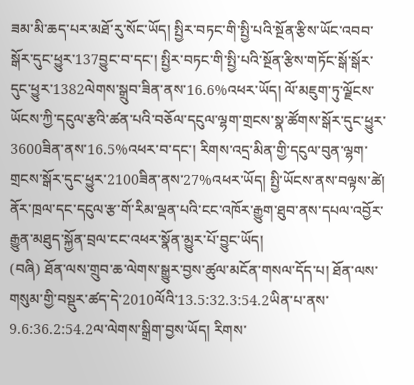ཟམ་མི་ཆད་པར་མཐོ་རུ་སོང་ཡོད། སྤྱིར་བཏང་གི་སྤྱི་པའི་སྔོན་རྩིས་ཡོང་འབབ་སྒོར་དུང་ཕྱུར་137བྱུང་བ་དང་། སྤྱིར་བཏང་གི་སྤྱི་པའི་སྔོན་རྩིས་གཏོང་སྒོ་སྒོར་དུང་ཕྱུར་1382ལེགས་སྒྲུབ་ཟིན་ནས་16.6%འཕར་ཡོད། ལོ་མཇུག་ཏུ་ལྗོངས་ཡོངས་ཀྱི་དངུལ་རྩའི་ཚན་པའི་བཅོལ་དངུལ་ལྷག་གྲངས་སྣ་ཚོགས་སྒོར་དུང་ཕྱུར་3600ཟིན་ནས་16.5%འཕར་བ་དང་། རིགས་འདྲ་མིན་གྱི་དངུལ་བུན་ལྷག་གྲངས་སྒོར་དུང་ཕྱུར་2100ཟིན་ནས་27%འཕར་ཡོད། སྤྱི་ཡོངས་ནས་བལྟས་ཚེ། ནོར་ཁྲལ་དང་དངུལ་རྩ་གོ་རིམ་ལྡན་པའི་ངང་འཁོར་རྒྱུག་ཐུབ་ནས་དཔལ་འབྱོར་རྒྱུན་མཐུད་སྐྱོན་བྲལ་ངང་འཕར་སྣོན་མྱུར་པོ་བྱུང་ཡོད།
(བཞི) ཐོན་ལས་གྲུབ་ཆ་ལེགས་སྒྱུར་བྱས་ཚུལ་མངོན་གསལ་དོད་པ། ཐོན་ལས་གསུམ་གྱི་བསྡུར་ཚད་དེ་2010ལོའི་13.5:32.3:54.2ཡིན་པ་ནས་9.6:36.2:54.2ལ་ལེགས་སྒྲིག་བྱས་ཡོད། རིགས་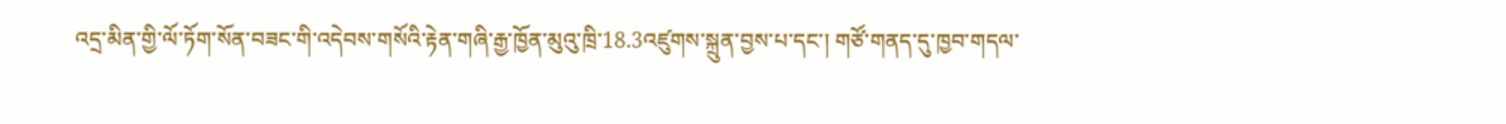འདྲ་མིན་གྱི་ལོ་ཏོག་སོན་བཟང་གི་འདེབས་གསོའི་རྟེན་གཞི་རྒྱ་ཁྱོན་མུའུ་ཁྲི་18.3འཛུགས་སྐྲུན་བྱས་པ་དང་། གཙོ་གནད་དུ་ཁྱབ་གདལ་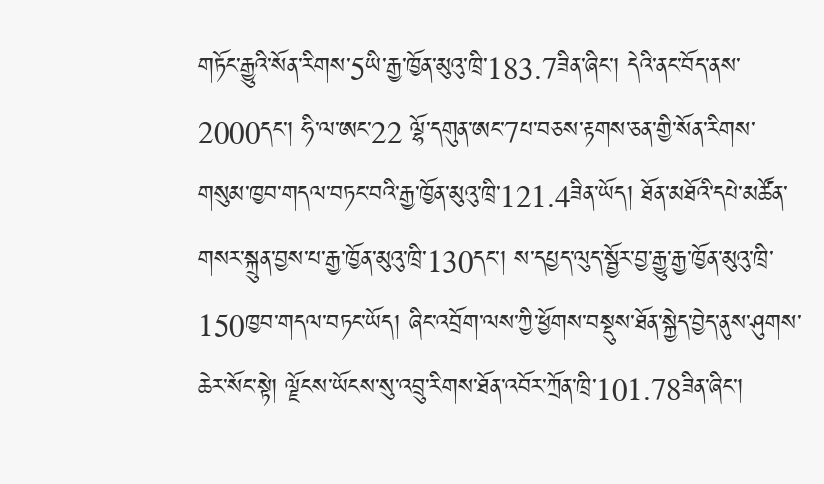གཏོང་རྒྱུའི་སོན་རིགས་5ཡི་རྒྱ་ཁྱོན་མུའུ་ཁྲི་183.7ཟིན་ཞིང་། དེའི་ནང་བོད་ནས་2000དང་། ཧི་ལ་ཨང་22 ལྷོ་དགུན་ཨང་7པ་བཅས་རྟགས་ཅན་གྱི་སོན་རིགས་གསུམ་ཁྱབ་གདལ་བཏང་བའི་རྒྱ་ཁྱོན་མུའུ་ཁྲི་121.4ཟིན་ཡོད། ཐོན་མཐོའི་དཔེ་མཚོན་གསར་སྐྲུན་བྱས་པ་རྒྱ་ཁྱོན་མུའུ་ཁྲི་130དང་། ས་དཔྱད་ལུད་སྦྱོར་བྱ་རྒྱུ་རྒྱ་ཁྱོན་མུའུ་ཁྲི་150ཁྱབ་གདལ་བཏང་ཡོད། ཞིང་འབྲོག་ལས་ཀྱི་ཕྱོགས་བསྡུས་ཐོན་སྐྱེད་བྱེད་ནུས་ཤུགས་ཆེར་སོང་སྟེ། ལྗོངས་ཡོངས་སུ་འབྲུ་རིགས་ཐོན་འབོར་ཀྲོན་ཁྲི་101.78ཟིན་ཞིང་།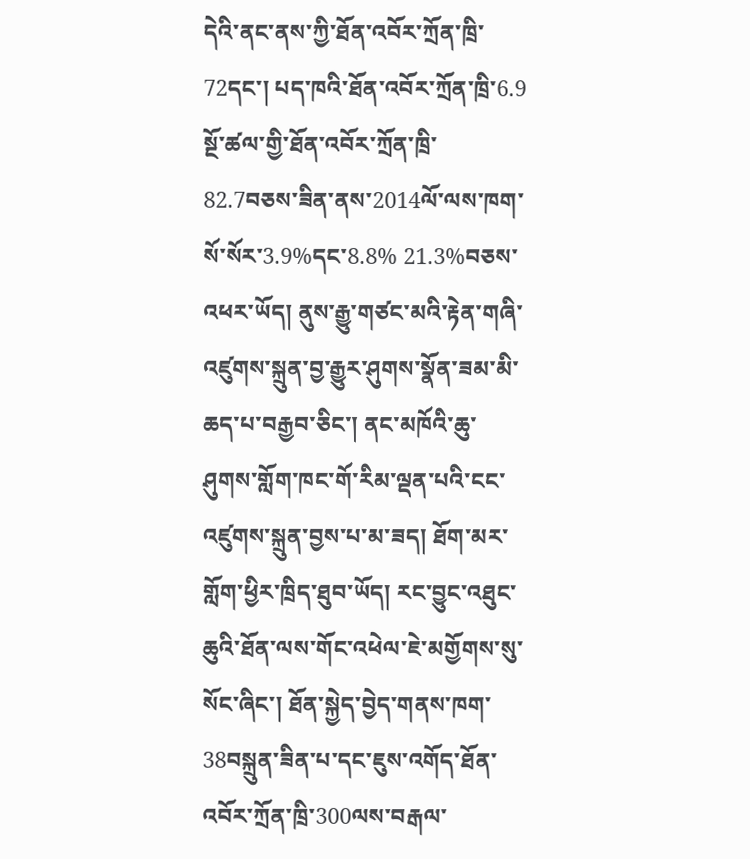དེའི་ནང་ནས་ཀྱི་ཐོན་འབོར་ཀྲོན་ཁྲི་72དང་། པད་ཁའི་ཐོན་འབོར་ཀྲོན་ཁྲི་6.9 སྔོ་ཚལ་གྱི་ཐོན་འབོར་ཀྲོན་ཁྲི་82.7བཅས་ཟིན་ནས་2014ལོ་ལས་ཁག་སོ་སོར་3.9%དང་8.8% 21.3%བཅས་འཕར་ཡོད། ནུས་རྒྱུ་གཙང་མའི་རྟེན་གཞི་འཛུགས་སྐྲུན་བྱ་རྒྱུར་ཤུགས་སྣོན་ཟམ་མི་ཆད་པ་བརྒྱབ་ཅིང་། ནང་མཁོའི་ཆུ་ཤུགས་གློག་ཁང་གོ་རིམ་ལྡན་པའི་ངང་འཛུགས་སྐྲུན་བྱས་པ་མ་ཟད། ཐོག་མར་གློག་ཕྱིར་ཁྲིད་ཐུབ་ཡོད། རང་བྱུང་འཐུང་ཆུའི་ཐོན་ལས་གོང་འཕེལ་ཇེ་མགྱོགས་སུ་སོང་ཞིང་། ཐོན་སྐྱེད་བྱེད་གནས་ཁག་38བསྐྲུན་ཟིན་པ་དང་ཇུས་འགོད་ཐོན་འབོར་ཀྲོན་ཁྲི་300ལས་བརྒལ་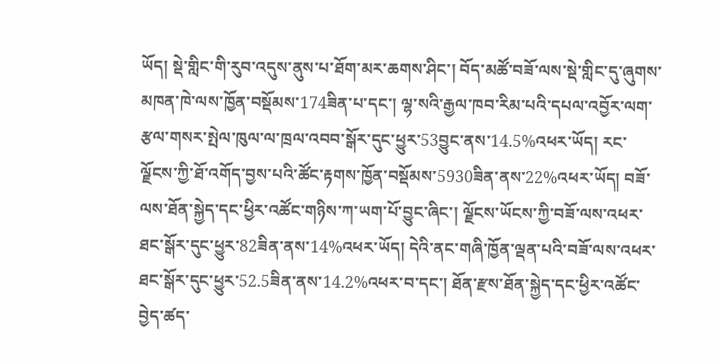ཡོད། སྡེ་གླིང་གི་རུབ་འདུས་ནུས་པ་ཐོག་མར་ཆགས་ཤིང་། བོད་མཚོ་བཟོ་ལས་སྡེ་གླིང་དུ་ཞུགས་མཁན་ཁེ་ལས་ཁྱོན་བསྡོམས་174ཟིན་པ་དང་། ལྷ་སའི་རྒྱལ་ཁབ་རིམ་པའི་དཔལ་འབྱོར་ལག་རྩལ་གསར་སྤེལ་ཁུལ་ལ་ཁྲལ་འབབ་སྒོར་དུང་ཕྱུར་53བྱུང་ནས་14.5%འཕར་ཡོད། རང་ལྗོངས་ཀྱི་ཐོ་འགོད་བྱས་པའི་ཚོང་རྟགས་ཁྱོན་བསྡོམས་5930ཟིན་ནས་22%འཕར་ཡོད། བཟོ་ལས་ཐོན་སྐྱེད་དང་ཕྱིར་འཚོང་གཉིས་ཀ་ཡག་པོ་བྱུང་ཞིང་། ལྗོངས་ཡོངས་ཀྱི་བཟོ་ལས་འཕར་ཐང་སྒོར་དུང་ཕྱུར་82ཟིན་ནས་14%འཕར་ཡོད། དེའི་ནང་གཞི་ཁྱོན་ལྡན་པའི་བཟོ་ལས་འཕར་ཐང་སྒོར་དུང་ཕྱུར་52.5ཟིན་ནས་14.2%འཕར་བ་དང་། ཐོན་རྫས་ཐོན་སྐྱེད་དང་ཕྱིར་འཚོང་བྱེད་ཚད་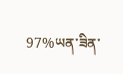97%ཡན་ཟིན་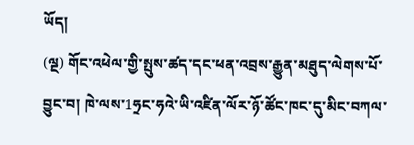ཡོད།
(ལྔ) གོང་འཕེལ་གྱི་སྤུས་ཚད་དང་ཕན་འབྲས་རྒྱུན་མཐུད་ལེགས་པོ་བྱུང་བ། ཁེ་ལས་1ཧྲང་ཧའེ་ཡི་འཛིན་ལོར་ཉོ་ཚོང་ཁང་དུ་མིང་བཀལ་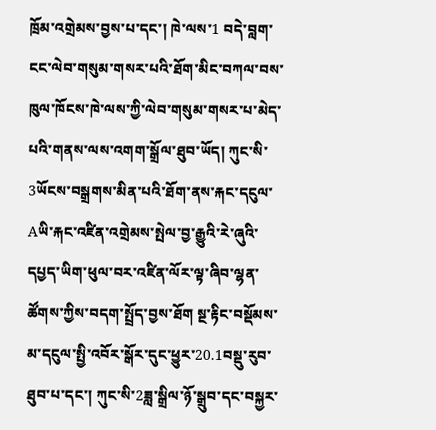ཁྲོམ་འགྲེམས་བྱས་པ་དང་། ཁེ་ལས་1 བདེ་བླག་ངང་ལེབ་གསུམ་གསར་པའི་ཐོག་མིང་བཀལ་བས་ཁུལ་ཁོངས་ཁེ་ལས་ཀྱི་ལེབ་གསུམ་གསར་པ་མེད་པའི་གནས་ལས་འགག་སྒྲོལ་ཐུབ་ཡོད། ཀུང་སི་3ཡོངས་བསྒྲགས་མིན་པའི་ཐོག་ནས་རྐང་དངུལ་Aཡི་རྐང་འཛིན་འགྲེམས་སྤེལ་བྱ་རྒྱུའི་རེ་ཞུའི་དཔྱད་ཡིག་ཕུལ་བར་འཛིན་ལོར་ལྟ་ཞིབ་ལྷན་ཚོགས་ཀྱིས་བདག་སྤྲོད་བྱས་ཐོག སྔ་རྟིང་བསྡོམས་མ་དངུལ་སྤྱི་འབོར་སྒོར་དུང་ཕྱུར་20.1བསྡུ་རུབ་ཐུབ་པ་དང་། ཀུང་སི་2ཟླ་སྒྲིལ་ཉོ་སྒྲུབ་དང་བསྐྱར་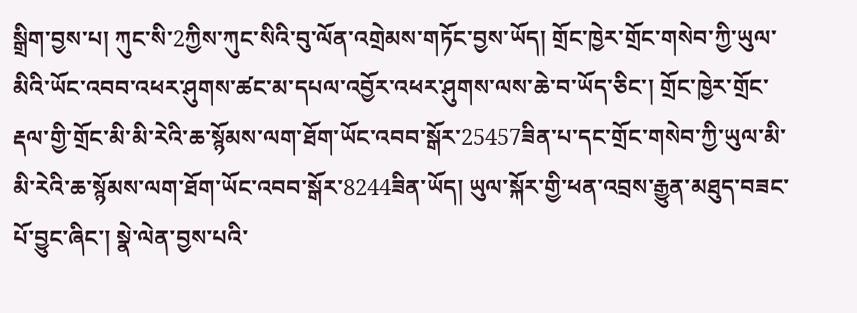སྒྲིག་བྱས་པ། ཀུང་སི་2ཀྱིས་ཀུང་སིའི་བུ་ལོན་འགྲེམས་གཏོང་བྱས་ཡོད། གྲོང་ཁྱེར་གྲོང་གསེབ་ཀྱི་ཡུལ་མིའི་ཡོང་འབབ་འཕར་ཤུགས་ཚང་མ་དཔལ་འབྱོར་འཕར་ཤུགས་ལས་ཆེ་བ་ཡོད་ཅིང་། གྲོང་ཁྱེར་གྲོང་རྡལ་གྱི་གྲོང་མི་མི་རེའི་ཆ་སྙོམས་ལག་ཐོག་ཡོང་འབབ་སྒོར་25457ཟིན་པ་དང་གྲོང་གསེབ་ཀྱི་ཡུལ་མི་མི་རེའི་ཆ་སྙོམས་ལག་ཐོག་ཡོང་འབབ་སྒོར་8244ཟིན་ཡོད། ཡུལ་སྐོར་གྱི་ཕན་འབྲས་རྒྱུན་མཐུད་བཟང་པོ་བྱུང་ཞིང་། སྣེ་ལེན་བྱས་པའི་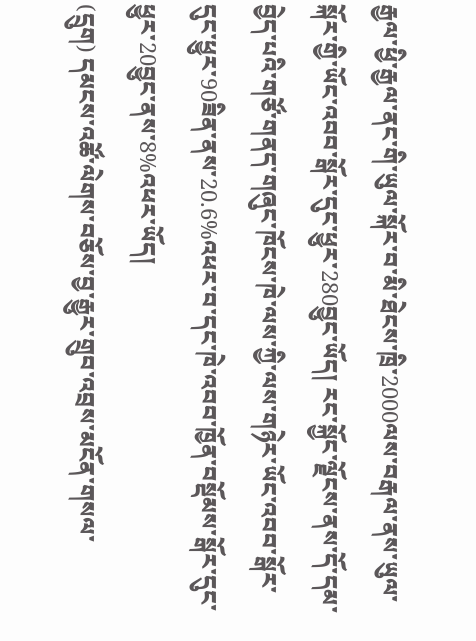རྒྱལ་ཕྱི་རྒྱལ་ནང་གི་ཡུལ་སྐོར་བ་མི་ཐེངས་ཁྲི་2000ལས་བརྒལ་ནས་ཡུལ་སྐོར་གྱི་ཡོང་འབབ་སྒོར་དུང་ཕྱུར་280བྱུང་ཡོད། རང་སྐྱོང་ལྗོངས་ནས་དོ་དམ་བྱེད་པའི་གཙོ་གནད་གཞུང་ཁོངས་ཁེ་ལས་ཀྱི་ལས་གཉེར་ཡོང་འབབ་སྒོར་དུང་ཕྱུར་90ཟིན་ནས་20.6%འཕར་བ་དང་ཁེ་འབབ་ཁྱོན་བསྡོམས་སྒོར་དུང་ཕྱུར་20བྱུང་ནས་8%འཕར་ཡོད།
(དྲུག) དམངས་འཚོ་ལེགས་བཅོས་བྱ་རྒྱུར་གྲུབ་འབྲས་མངོན་གསལ་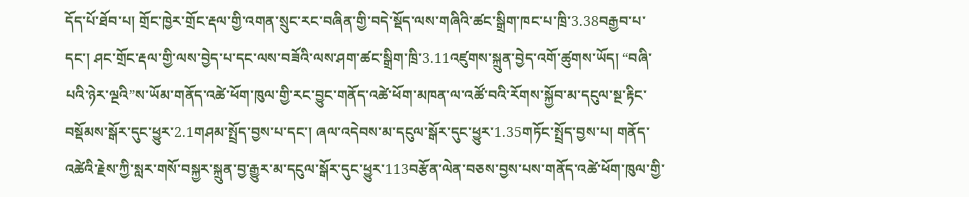དོད་པོ་ཐོབ་པ། གྲོང་ཁྱེར་གྲོང་རྡལ་གྱི་འགན་སྲུང་རང་བཞིན་གྱི་བདེ་སྡོད་ལས་གཞིའི་ཚང་སྒྲིག་ཁང་པ་ཁྲི་3.38བརྒྱབ་པ་དང་། ཤང་གྲོང་རྡལ་གྱི་ལས་བྱེད་པ་དང་ལས་བཟོའི་ལས་ཤག་ཚང་སྒྲིག་ཁྲི་3.11འཛུགས་སྐྲུན་བྱེད་འགོ་ཚུགས་ཡོད། “བཞི་པའི་ཉེར་ལྔའི”ས་ཡོམ་གནོད་འཚེ་ཕོག་ཁུལ་གྱི་རང་བྱུང་གནོད་འཚེ་ཕོག་མཁན་ལ་འཚོ་བའི་རོགས་སྐྱོབ་མ་དངུལ་སྔ་རྟིང་བསྡོམས་སྒོར་དུང་ཕྱུར་2.1གཤམ་སྤྲོད་བྱས་པ་དང་། ཞལ་འདེབས་མ་དངུལ་སྒོར་དུང་ཕྱུར་1.35གཏོང་སྤྲོད་བྱས་པ། གནོད་འཚེའི་རྗེས་ཀྱི་སླར་གསོ་བསྐྱར་སྐྲུན་བྱ་རྒྱུར་མ་དངུལ་སྒོར་དུང་ཕྱུར་113བརྩོན་ལེན་བཅས་བྱས་པས་གནོད་འཚེ་ཕོག་ཁུལ་གྱི་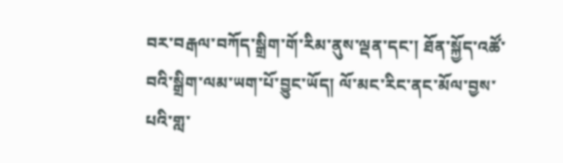བར་བརྒལ་བཀོད་སྒྲིག་གོ་རིམ་ནུས་ལྡན་དང་། ཐོན་སྐྱོད་འཚོ་བའི་སྒྲིག་ལམ་ཡག་པོ་བྱུང་ཡོད། ལོ་མང་རིང་ནང་མོལ་བྱས་པའི་གླ་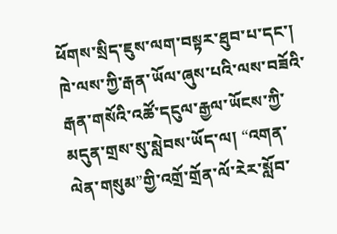ཕོགས་སྲིད་ཇུས་ལག་བསྟར་ཐུབ་པ་དང་། ཁེ་ལས་ཀྱི་རྒན་ཡོལ་ཞུས་པའི་ལས་བཟོའི་རྒན་གསོའི་འཚོ་དངུལ་རྒྱལ་ཡོངས་ཀྱི་མདུན་གྲས་སུ་སླེབས་ཡོད་ལ། “འགན་ལེན་གསུམ”གྱི་འགྲོ་གྲོན་ལོ་རེར་སློབ་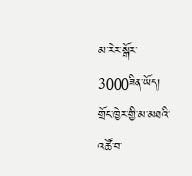མ་རེར་སྒོར་3000ཟིན་ཡོད། གྲོང་ཁྱེར་གྱི་མ་མཐའི་འཚོ་བ་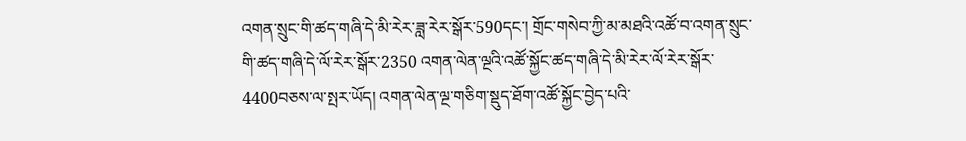འགན་སྲུང་གི་ཚད་གཞི་དེ་མི་རེར་ཟླ་རེར་སྒོར་590དང་། གྲོང་གསེབ་ཀྱི་མ་མཐའི་འཚོ་བ་འགན་སྲུང་གི་ཚད་གཞི་དེ་ལོ་རེར་སྒོར་2350 འགན་ལེན་ལྔའི་འཚོ་སྐྱོང་ཚད་གཞི་དེ་མི་རེར་ལོ་རེར་སྒོར་4400བཅས་ལ་སྤར་ཡོད། འགན་ལེན་ལྔ་གཅིག་སྡུད་ཐོག་འཚོ་སྐྱོང་བྱེད་པའི་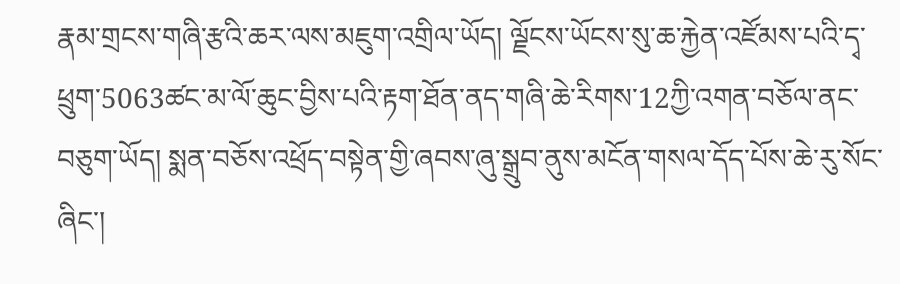རྣམ་གྲངས་གཞི་རྩའི་ཆར་ལས་མཇུག་འགྲིལ་ཡོད། ལྗོངས་ཡོངས་སུ་ཆ་རྐྱེན་འཛོམས་པའི་དྭ་ཕྲུག་5063ཚང་མ་ལོ་ཆུང་བྱིས་པའི་རྟག་ཐོན་ནད་གཞི་ཆེ་རིགས་12ཀྱི་འགན་བཅོལ་ནང་བཅུག་ཡོད། སྨན་བཅོས་འཕྲོད་བསྟེན་གྱི་ཞབས་ཞུ་སྒྲུབ་ནུས་མངོན་གསལ་དོད་པོས་ཆེ་རུ་སོང་ཞིང་།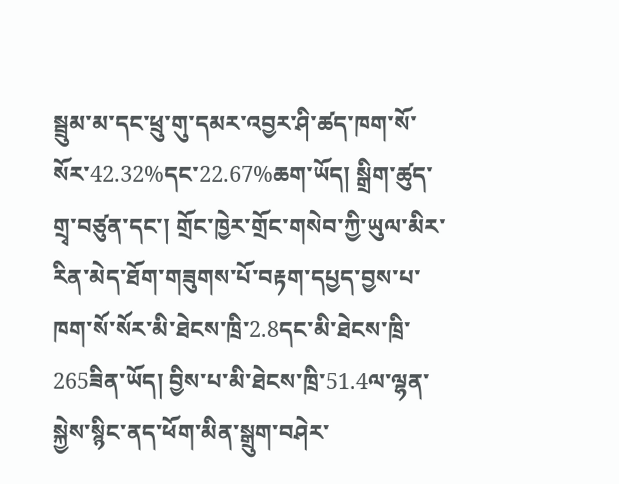སྦྲུམ་མ་དང་ཕྲུ་གུ་དམར་འབྱར་ཤི་ཚད་ཁག་སོ་སོར་42.32%དང་22.67%ཆག་ཡོད། སྒྲིག་ཚུད་གྲྭ་བཙུན་དང་། གྲོང་ཁྱེར་གྲོང་གསེབ་ཀྱི་ཡུལ་མིར་རིན་མེད་ཐོག་གཟུགས་པོ་བརྟག་དཔྱད་བྱས་པ་ཁག་སོ་སོར་མི་ཐེངས་ཁྲི་2.8དང་མི་ཐེངས་ཁྲི་265ཟིན་ཡོད། བྱིས་པ་མི་ཐེངས་ཁྲི་51.4ལ་ལྷན་སྐྱེས་སྙིང་ནད་ཕོག་མིན་སྒྲུག་བཤེར་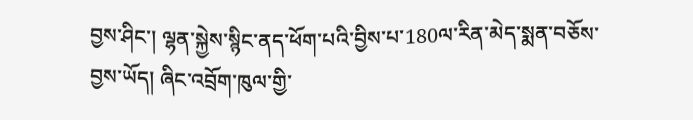བྱས་ཤིང་། ལྷན་སྐྱེས་སྙིང་ནད་ཕོག་པའི་བྱིས་པ་180ལ་རིན་མེད་སྨན་བཅོས་བྱས་ཡོད། ཞིང་འབྲོག་ཁུལ་གྱི་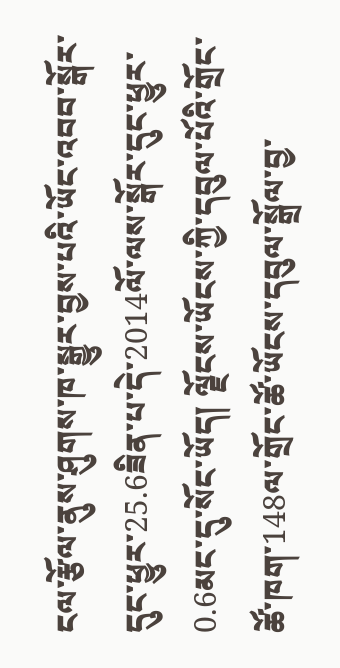ངལ་རྩོལ་ནུས་ཤུགས་ཁ་སྒྱུར་བྱས་པའི་ཡོང་འབབ་སྒོར་དུང་ཕྱུར་25.6ཟིན་པ་དེ་2014ལོ་ལས་སྒོར་དུང་ཕྱུར་0.6མང་དུ་སོང་ཡོད། ལྗོངས་ཡོངས་ཀྱི་དབུལ་པོའི་གྲོང་ཚོ་ཁག་148ལ་གྲོང་ཚོ་ཡོངས་དབུལ་སྒྲོལ་བྱ་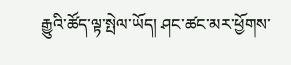རྒྱུའི་ཚོད་ལྟ་སྤེལ་ཡོད། ཤང་ཚང་མར་ཕྱོགས་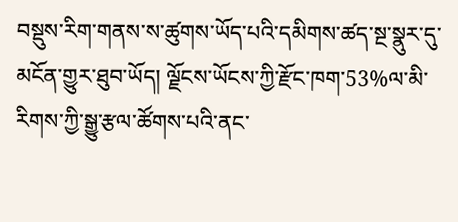བསྡུས་རིག་གནས་ས་ཚུགས་ཡོད་པའི་དམིགས་ཚད་སྔ་སྣུར་དུ་མངོན་གྱུར་ཐུབ་ཡོད། ལྗོངས་ཡོངས་ཀྱི་རྫོང་ཁག་53%ལ་མི་རིགས་ཀྱི་སྒྱུ་རྩལ་ཚོགས་པའི་ནང་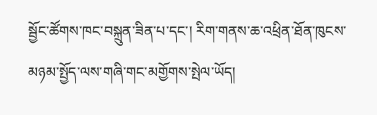སྦྱོང་ཚོགས་ཁང་བསྐྲུན་ཟིན་པ་དང་། རིག་གནས་ཆ་འཕྲིན་ཐོན་ཁུངས་མཉམ་སྤྱོད་ལས་གཞི་གང་མགྱོགས་སྤེལ་ཡོད།